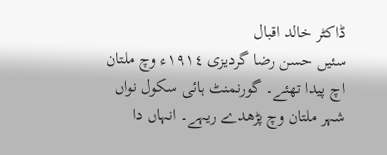ڈاکٹر خالد اقبال
سئیں حسن رضا گردیزی ١٩١٤ء وچ ملتان اچ پیدا تھئے۔ گورنمنٹ ہائی سکول نواں شہر ملتان وچ پڑھدے ریہے۔ انہاں دا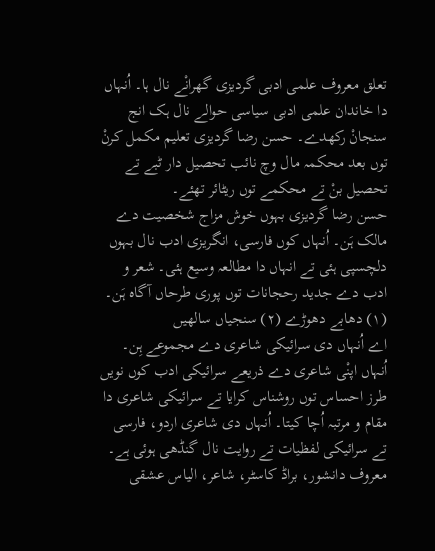تعلق معروف علمی ادبی گردیزی گھرانْے نال ہا۔ اُنہاں دا خاندان علمی ادبی سیاسی حوالے نال ہک انج سنجانْ رکھدے۔ حسن رضا گردیزی تعلیم مکمل کرنْ توں بعد محکمہ مال وچ نائب تحصیل دار ٹبے تے تحصیل بنْ تے محکمے توں ریٹائر تھئے۔
حسن رضا گردیزی بہوں خوش مزاج شخصیت دے مالک ہَن۔ اُنہاں کوں فارسی، انگریزی ادب نال بہوں دلچسپی ہئی تے انہاں دا مطالعہ وسیع ہئی۔ شعر و ادب دے جدید رحجانات توں پوری طرحاں آگاہ ہَن۔
(١) دھابے دھوڑے (٢) سنجیاں سالھیں
اے اُنہاں دی سرائیکی شاعری دے مجموعے ہِن۔ اُنہاں اپنْی شاعری دے ذریعے سرائیکی ادب کوں نویں طرز احساس توں روشناس کرایا تے سرائیکی شاعری دا مقام و مرتبہ اُچا کیتا۔ اُنہاں دی شاعری اردو، فارسی تے سرائیکی لفظیات تے روایت نال گنڈھی ہوئی ہے۔
معروف دانشور، براڈ کاسٹر، شاعر، الیاس عشقی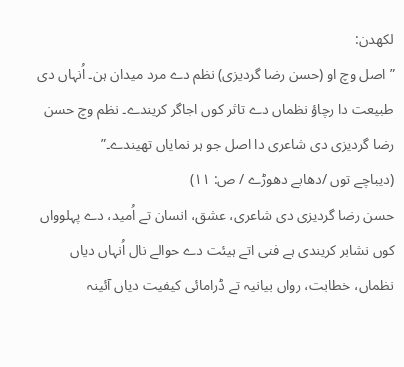لکھدن:
”اصل وچ او (حسن رضا گردیزی) نظم دے مرد میدان ہن۔ اُنہاں دی طبیعت دا رچاؤ نظماں دے تاثر کوں اجاگر کریندے۔ نظم وچ حسن رضا گردیزی دی شاعری دا اصل جو ہر نمایاں تھیندے۔”
(دیباچے توں /دھابے دھوڑے / ص: ١١)
حسن رضا گردیزی دی شاعری، عشق، انسان تے اُمید، دے پہلوواں کوں نشابر کریندی ہے فنی اتے ہیئت دے حوالے نال اُنہاں دیاں نظماں، خطابت، رواں بیانیہ تے ڈرامائی کیفیت دیاں آئینہ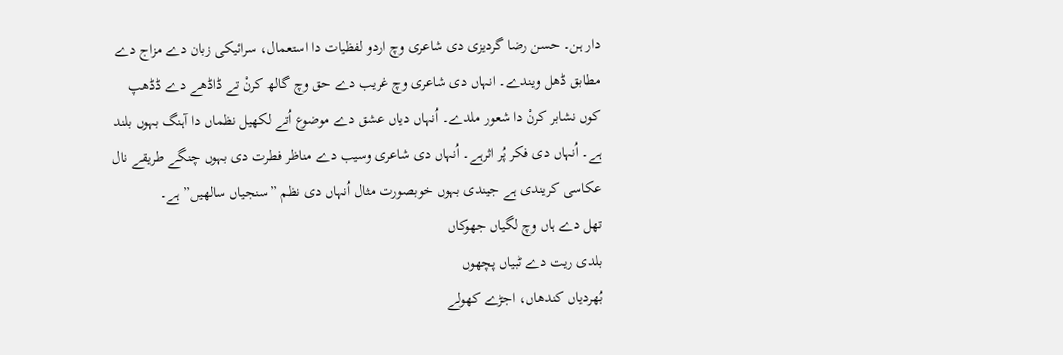دار ہن۔ حسن رضا گردیزی دی شاعری وچ اردو لفظیات دا استعمال، سرائیکی زبان دے مزاج دے مطابق ڈھل ویندے۔ انہاں دی شاعری وچ غریب دے حق وچ گالھ کرنْ تے ڈاڈھے دے ڈڈھپ کوں نشابر کرنْ دا شعور ملدے۔ اُنہاں دیاں عشق دے موضوع اُتے لکھیل نظماں دا آہنگ بہوں بلند ہے۔ اُنہاں دی فکر پُر اثرہے۔ اُنہاں دی شاعری وسیب دے مناظر فطرت دی بہوں چنگے طریقے نال عکاسی کریندی ہے جیندی بہوں خوبصورت مثال اُنہاں دی نظم ”سنجیاں سالھیں” ہے۔
تھل دے ہاں وچ لگیاں جھوکاں
بلدی ریت دے ٹبیاں پچھوں
بُھردیاں کندھاں، اجڑے کھولے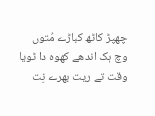چھپڑ کاٹھ کباڑے مُتوں
وچ ہک اندھے کھوہ دا ٹویا
وقت تے ریت بھرے نِت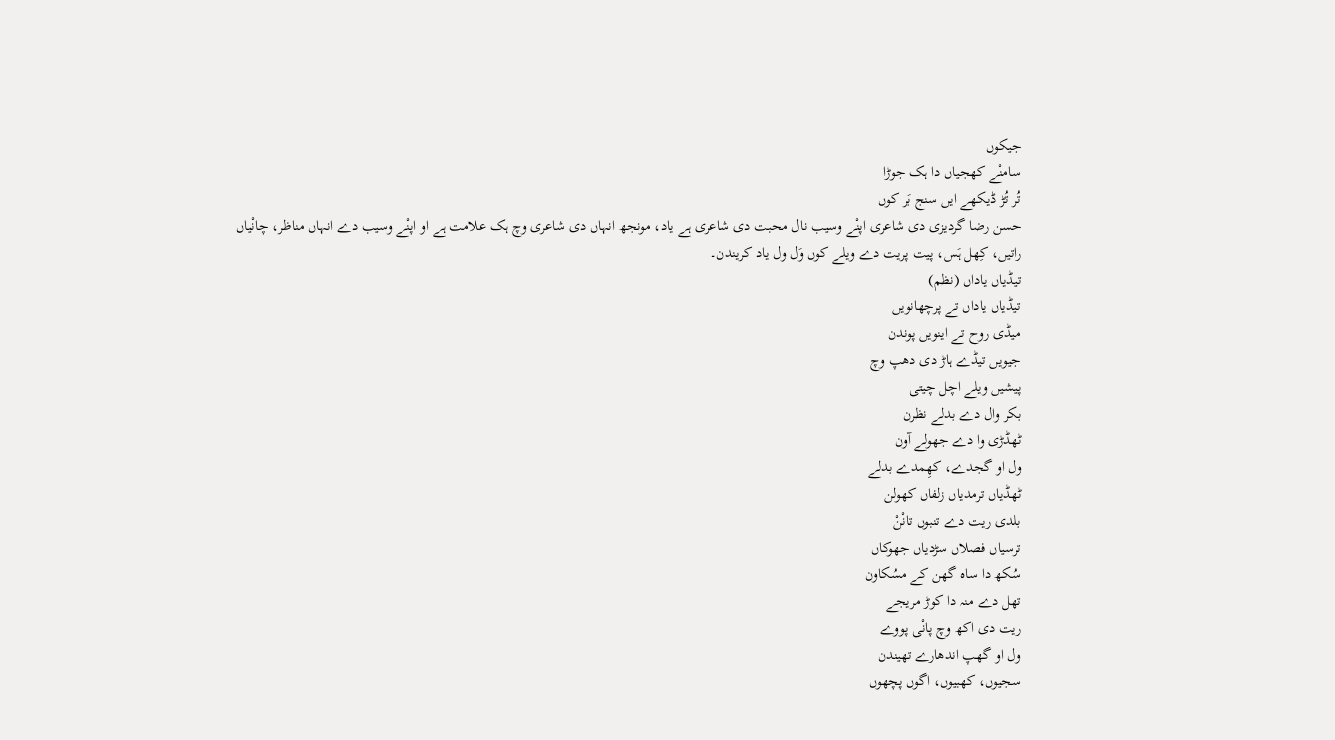جیکوں
سامنْے کھجیاں دا ہک جوڑا
تُر تُڑ ڈیکھے ایں سنج بَر کوں
حسن رضا گردیزی دی شاعری اپنْے وسیب نال محبت دی شاعری ہے یاد، مونجھ انہاں دی شاعری وچ ہک علامت ہے او اپنْے وسیب دے انہاں مناظر، چانْیاں راتیں، کِھل ہَس، پیت پریت دے ویلے کوں وَل ول یاد کریندن۔
تیڈیاں یاداں (نظم)
تیڈیاں یاداں تے پرچھانویں
میڈی روح تے اینویں پوندن
جیویں تیڈے ہاڑ دی دھپ وچ
پیشیں ویلے اچل چیتی
بکر وال دے بدلے نظرن
ٹھڈڑی وا دے جھولے آون
ول او گجدے، کھِمدے بدلے
ٹھڈیاں ترمدیاں زلفاں کھولن
بلدی ریت دے تنبوں تانْنْ
ترسیاں فصلاں سڑدیاں جھوکاں
سُکھ دا ساہ گھن کے مسُکاون
تھل دے منہ دا کوڑ مریجے
ریت دی اکھ وچ پانْی پووے
ول او گھپ اندھارے تھیندن
سجیوں، کھبیوں، اگوں پچھوں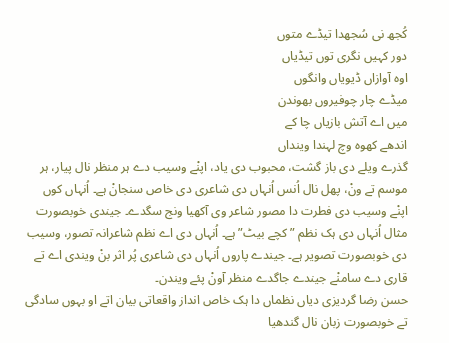کُجھ نی سُجھدا تیڈے متوں
دور کہیں نگری توں تیڈیاں
اوہ آوازاں ڈیویاں وانگوں
میڈے چار چوفیروں بھوندن
میں اے آتش بازیاں چا کے
اندھے کھوہ وچ لہندا وینداں
گذرے ویلے دی باز گشت، محبوب دی یاد، اپنْے وسیب دے ہر منظر نال پیار، ہر موسم تے ونْ، پھل نال اُنس اُنہاں دی شاعری دی خاص سنجانْ ہے۔ اُنہاں کوں اپنْے وسیب دی فطرت دا مصور شاعر وی آکھیا ونج سگدے۔ جیندی خوبصورت مثال اُنہاں دی ہک نظم ”کچے بیٹ” ہے۔ اُنہاں دی اے نظم شاعرانہ تصور، وسیب دی خوبصورت تصویر ہے۔ جیندے پاروں اُنہاں دی شاعری پُر اثر بنْ ویندی اے تے قاری دے سامنْے جیندے جاگدے منظر آونْ پئے ویندن۔
حسن رضا گردیزی دیاں نظماں دا ہک خاص انداز واقعاتی بیان اتے او بہوں سادگی تے خوبصورت زبان نال گندھیا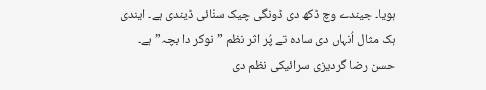ہویا۔ جیندے وچ ڈکھ دی ڈونگی چیک سنْائی ڈیندی ہے۔ ایندی ہک مثال اُنہاں دی سادہ تے پُر اثر نظم ”نوکر دا بچہ” ہے۔ حسن رضا گردیزی سرائیکی نظم دی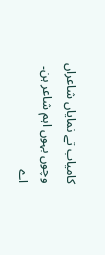کامیاب تے نمایاں شاعراں وچوں بہوں اہم شاعر ہن۔
اے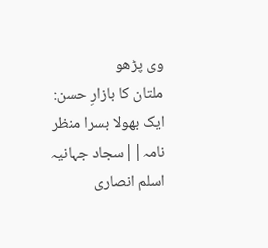وی پڑھو
ملتان کا بازارِ حسن: ایک بھولا بسرا منظر نامہ||سجاد جہانیہ
اسلم انصاری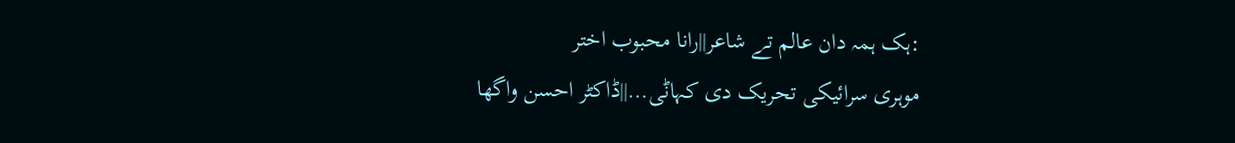:ہک ہمہ دان عالم تے شاعر||رانا محبوب اختر
موہری سرائیکی تحریک دی کہاݨی…||ڈاکٹر احسن واگھا